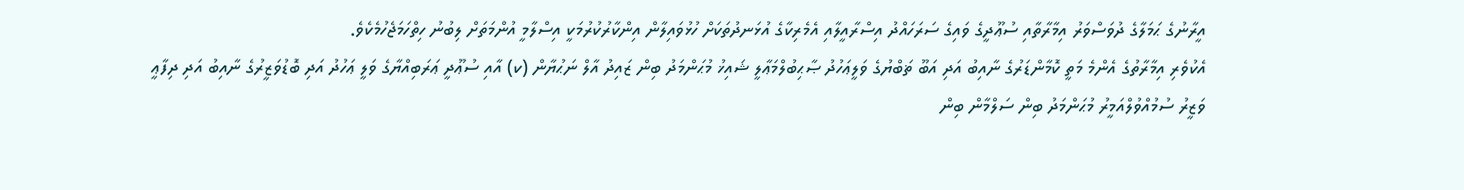އީރާނުގެ ޙަމަލާގެ ދުވަސްވަރު އިމާރާތާއި ސުޢޫދީގެ ވައިގެ ސަރަހައްދު އިސްރާއީލާއި އެމެރިކާގެ އުޅަނދުތަކަށް ހުޅުވައިލާން އިންކާރުކުރުމަކީ އިސްލާމީ އުންމަތަށް ލިބުނު ހިތްހަމަޖެހުމެކެވެ.
އެކުވެރި އިމާރާތުގެ އެންމެ މަތީ ކޮމާންޑަރުގެ ނާއިބު އަދި އަބޫ ޡަބްޔުގެ ވަލީޢަހުދު ޞާޙިބުލްމަޢާލީ ޝައިޚު މުޙަންމަދު ބިން ޒައިދު އާލް ނަޙުޔާން (ކ) އާއި ސުޢޫދީ ޢަރަބިއްޔާގެ ވަލީ ޢަހުދު އަދި ބޮޑުވަޒީރުގެ ނާއިބު އަދި ދިފާޢީ ވަޒީރު ސުމުއްވުލްއަމީރު މުޙަންމަދު ބިން ސަލްމާން ބިން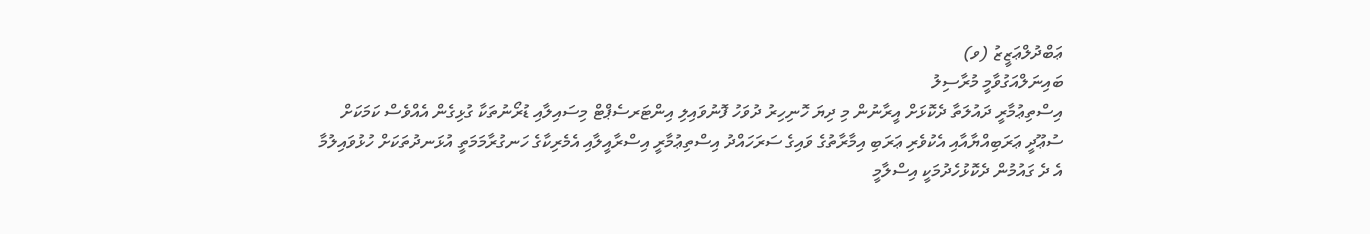ޢަބްދުލްޢަޒީޒު (ވ)
ބައިނަލްއަގުވާމީ މުރާސިލު
އިސްތިޢުމާރީ ދައުލަތާ ދެކޮޅަށް އީރާނުން މި ދިޔަ ހޮނިހިރު ދުވަހު ފޮނުވައިލި އިންޓަރސެޕްޓް މިސައިލާއި ޑުރޯނުތަކާ ގުޅިގެން އެއްވެސް ކަމަކަށް ސުޢޫދީ ޢަރަބިއްޔާއާއި އެކުވެރި ޢަރަބި އިމާރާތުގެ ވައިގެ ސަރަހައްދު އިސްތިޢުމާރީ އިސްރާއީލާއި އެމެރިކާގެ ހަނގުރާމަމަތީ އުޅަނދުތަކަށް ހުޅުވައިލުމާ އެ ދެ ގައުމުން ދެކޮޅުހެދުމަކީ އިސްލާމީ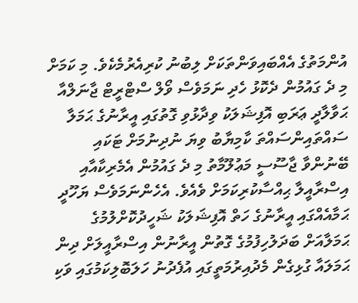އުންމަތުގެ އެއްބައިވަންތަކަށް ލިބުނު ކުރިއެރުމެކެވެ. މި ކަމަށް މި ދެ ގައުމުން ދެކޮޅު ހެދި ނަމަވެސް ވޯލް ސްޓްރީޓް ޖާނަލްއާ ޙަވާލާދީ ޢަރަބި އޮފިޝަލަކު ވިދާޅުވި ގޮތުގައި އީރާނުގެ ޙަމަލާ ސައްތައިންސައްތަ ކާމިޔާބު ވިޔަ ނުދިނުމަށް ޓަކައި ބޭނުންވާ ޖާސޫސީ މަޢުލޫމާތު މި ދެ ގައުމުން އެމެރިކާއާއި އިސްރާއީލާ ޙިއްސާކުރިކަމަށް ވެއެވެ. އެހެންނަމަވެސް ޔަހޫދީ ޙަމާއެއްގައި އީރާނުގެ ހަތް އޮފިޝަލަކު ޝަހީދުކޮށްލުމުގެ ޙަމަލާއަށް ބަދަލުހިފުމުގެ ގޮތުން އީރާނުން އިސްރާއީލަށް ދިން ޙަމަލައާ ގުޅިގެން މެދުއިރުމަތީގައި އުފެދުނު ހަލަބޮލިކަމުގައި ވަކި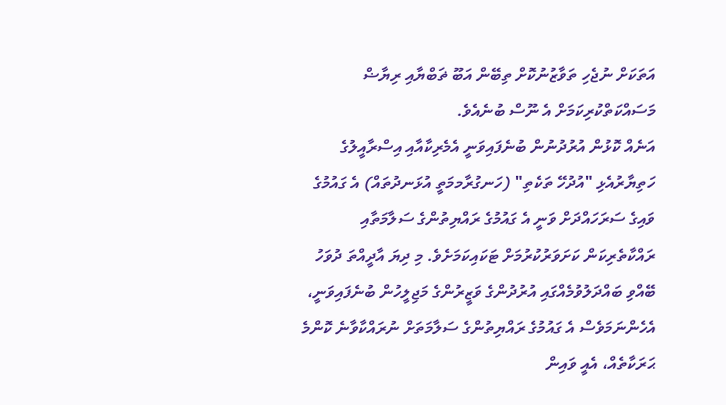އަތަކަށް ނުޖެހި ތަވާޒުނުކޮށް ތިބޭން އަބޫ ޡަބްޔާއި ރިޔާޟް މަސައްކަތްކުރިކަމަށް އެ ނޫސް ބުނެއެވެ.
އަނެއް ކޮޅުން އުރުދުނުން ބުނެފައިވަނީ އެމެރިކާއާއި އިސްރާއީލުގެ ހަތިޔާރުއެޅި "އުދުހޭ ތަކެތި" (ހަނގުރާމމަތީ އުޅަނދުތައް) އެ ގައުމުގެ ވައިގެ ސަރަހައްދަށް ވަނީ އެ ގައުމުގެ ރައްޔިތުންގެ ސަލާމަތާއި ރައްކާތެރިކަން ކަށަވަރުކުރުމަށް ޓަކައިކަމަށެވެ. މި ދިޔަ އާދީއްތަ ދުވަހު ބޭއްވި ބައްދަލުވުމެއްގައި އުރުދުންގެ ވަޒީރުންގެ މަޖިލީހުން ބުނެފައިވަނީ، އެހެންނަމަވެސް އެ ގައުމުގެ ރައްޔިތުންގެ ސަލާމަތަށް ނުރައްކާވާނެ ކޮންމެ ޙަރަކާތެއް، އެއީ ވައިން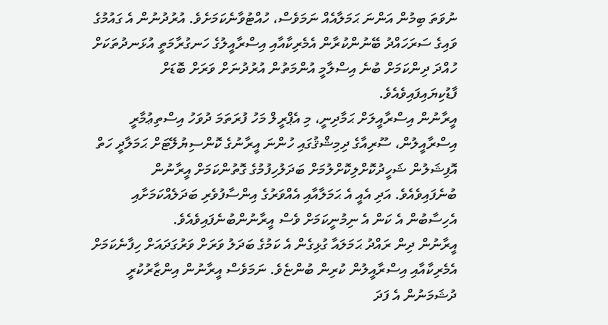ނުވަތަ ބިމުން އަންނަ ޙަމަލާއެއް ނަމަވެސް، ހުއްޓުވާނެކަމަށެވެ. އުރުދުނުން އެ ގައުމުގެ ވައިގެ ސަރަހައްދު ބޭނުންކުރާން އެމެރިކާއާއި އިސްރާއީލުގެ ހަނގުރާމަތީ އުޅަނދުތަކަށް ހުއްދަ ދިންކަމަށް ބުނެ އިސްލާމީ އުންމަތުން އުރުދުނަށް ވަރަށް ބޮޑަށް ފާޑުކިޔައިފައިވެއެވެ.
އީރާނުން އިސްރާއީލަށް ޙަމާދިނީ، މި އެޕްރީލް މަހު ފުރަތަމަ ދުވަހު އިސްތިޢުމާރީ އިސްރާއީލުން، ސޫރިއާގެ ދިމިޝްޤުގައި ހުންނަ އީރާނުގެ ކޮންސިޔުލޭޓަށް ޙަމަލާދީ ހަތް އޮފިޝަލުން ޝަހީދުކޮށްލިކޮށްލުމަށް ބަދަލުހިފުމުގެ ގޮތުންކަމަށް އީރާނުން ބުނެފައިވެއެވެ. އަދި އެއީ އެ ޙަމަލާއާއި އެއްވަރުގެ އިންސާފުވެރި ބަދަލެއްކަމަށާއި އެހިސާބުން އެ ކަން އެ ނިމުނީކަމަށް ވެސް އީރާނުންބުނެފައިވެއެވެ.
އީރާނުން ދިން ރައްދު ޙަމަލައާ ގުޅިގެން އެ ކަމުގެ ބަދަލު ވަރަށް ވަރުގަދައަށް ހިފާނެކަމަށް އެމެރިކާއާއި އިސްރާއީލުން ކުރިން ބުންޏެވެ. ނަމަވެސް އީރާނުން އިންޒާރުކުރީ ދުޝަމަނުން އެ ފަދަ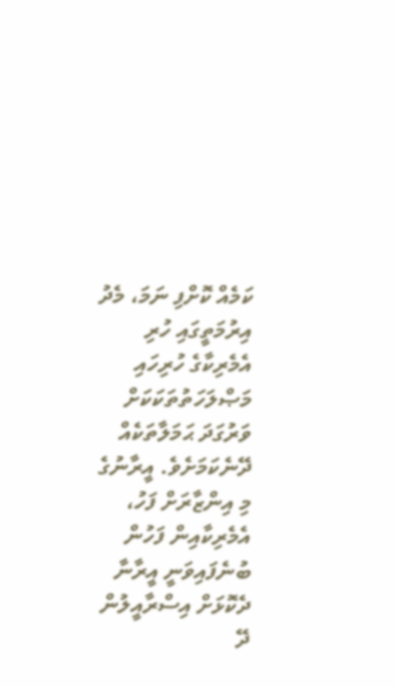ކަމެއް ކޮށްފި ނަމަ، މެދު އިރުމަތީގައި ހުރި އެމެރިކާގެ ހުރިހައި މަޞްލަހަތުތަކަކަށް ވަރުގަދަ ޙަމަލާތަކެއް ދޭނެކަމަށެވެ. އީރާނުގެ މި އިންޒާރަށް ފަހު، އެމެރިކާއިން ފަހުން ބުނެފައިވަނީ އީރާނާ ދެކޮޅަށް އިސްރާއީލުން ދޭ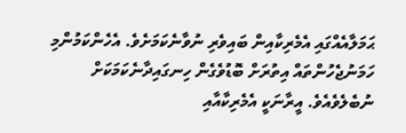ޙަމަލާއެއްގައި އެމެރިކާއިން ބައިވެރި ނުވާނެކަމަށެވެ. އެހެންކަމުންމި ހަމަނުޖެހުންތައް އިތުރަށް ބޮޑުވެގެން ހިނގައިދާނެކަމަކަށް ނުބެލެވެއެވެ. އީރާނަކީ އެމެރިކާއާއި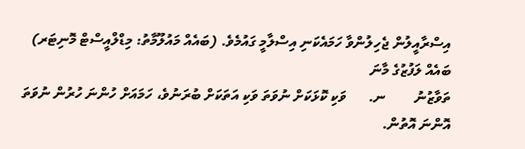އިސްރާއީލުން ޖެހިލުންވާ ހަމައެކަނި އިސްލާމީ ގައުމެވެ. (ބައެއް މައުލޫމާތު: މިޑްލްއީސްޓް މޮނިޓަރ)
ބައެއް ލަފުޒުގެ މާނަ
ތަވާޒުނު        ނ.      ވަކި ކޮޅަކަށް ނުވަތަ ވަކި އަތަކަށް ބުރަނުވެ، ހަމައަށް ހުންނަ ހުރުން ނުވަތަ އޮންނަ އޮތުން.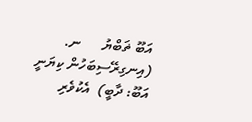އަބޫ ޡަބްޔު      ނ.      (އިނގިރޭސިބަހުން ކިޔަނީ އަބޫ: ދާބީ)  އެކުވެރި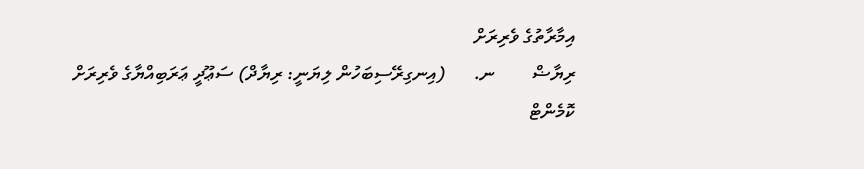އިމާރާތުގެ ވެރިރަށް
ރިޔާޟް        ނ.      (އިނގިރޭސިބަހުން ލިޔަނީ: ރިޔާދް) ސަޢޫދީ ޢަރަބިއްޔާގެ ވެރިރަށް
ކޮމެންޓް